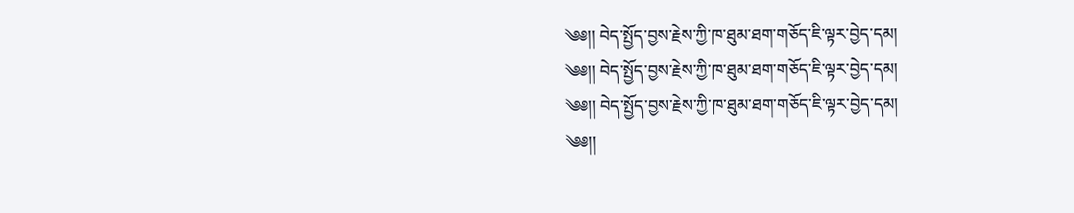༄༅།། བེད་སྤྱོད་བྱས་རྗེས་ཀྱི་ཁ་ཐུམ་ཐག་གཅོད་ཇི་ལྟར་བྱེད་དམ།
༄༅།། བེད་སྤྱོད་བྱས་རྗེས་ཀྱི་ཁ་ཐུམ་ཐག་གཅོད་ཇི་ལྟར་བྱེད་དམ།
༄༅།། བེད་སྤྱོད་བྱས་རྗེས་ཀྱི་ཁ་ཐུམ་ཐག་གཅོད་ཇི་ལྟར་བྱེད་དམ།
༄༅།།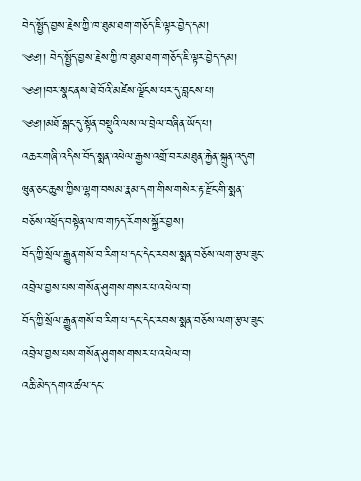བེད་སྤྱོད་བྱས་རྗེས་ཀྱི་ཁ་ཐུམ་ཐག་གཅོད་ཇི་ལྟར་བྱེད་དམ།
༄༅།། བེད་སྤྱོད་བྱས་རྗེས་ཀྱི་ཁ་ཐུམ་ཐག་གཅོད་ཇི་ལྟར་བྱེད་དམ།
༄༅།།བར་སྣང་ནས་ཐེ་བོའི་མཛེས་ལྗོངས་པར་དུ་བླངས་པ།
༄༅།།མཐོ་སྒང་དུ་སྟོན་བསྡུའི་ལས་ལ་བྲེལ་བཞིན་ཡོད་པ།
འཆར་གཞི་འདིས་བོད་སྨན་འཕེལ་རྒྱས་འགྲོ་བར་མཐུན་རྐྱེན་སྐྲུན་འདུག
ཝུན་ཅང་ཆུས་ཀྱིས་ལྷག་བསམ་རྣམ་དག་གིས་གསེར་རྟ་རྫོང་གི་སྨན་བཅོས་འཕྲོད་བསྟེན་ལ་ཁ་གཏད་རོགས་སྐྱོར་བྱས།
བོད་ཀྱི་སྲོལ་རྒྱུན་གསོ་བ་རིག་པ་དང་དེང་རབས་སྨན་བཅོས་ལག་རྩལ་ཟུང་འབྲེལ་བྱས་པས་གསོན་ཤུགས་གསར་པ་འཕེལ་བ།
བོད་ཀྱི་སྲོལ་རྒྱུན་གསོ་བ་རིག་པ་དང་དེང་རབས་སྨན་བཅོས་ལག་རྩལ་ཟུང་འབྲེལ་བྱས་པས་གསོན་ཤུགས་གསར་པ་འཕེལ་བ།
འཆི་མེད་དགའ་ཚལ་དང་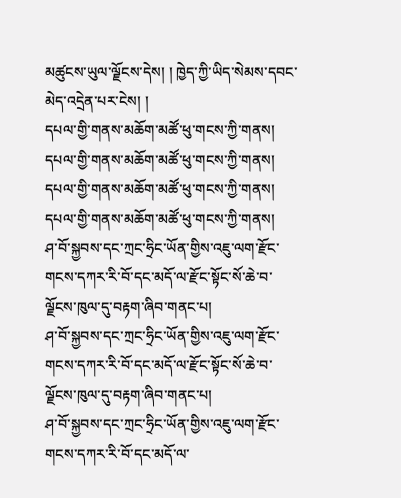མཚུངས་ཡུལ་ལྗོངས་དེས། ། ཁྱེད་ཀྱི་ཡིད་སེམས་དབང་མེད་འདྲེན་པར་ངེས། །
དཔལ་གྱི་གནས་མཆོག་མཚོ་ཕུ་གངས་ཀྱི་གནས།
དཔལ་གྱི་གནས་མཆོག་མཚོ་ཕུ་གངས་ཀྱི་གནས།
དཔལ་གྱི་གནས་མཆོག་མཚོ་ཕུ་གངས་ཀྱི་གནས།
དཔལ་གྱི་གནས་མཆོག་མཚོ་ཕུ་གངས་ཀྱི་གནས།
ཤ་བོ་སྐྱབས་དང་ཀྲང་ཧྲིང་ཡོན་གྱིས་འཇུ་ལག་རྫོང་གངས་དཀར་རི་བོ་དང་མདོ་ལ་རྫོང་སྟོང་སོ་ཆེ་བ་ལྗོངས་ཁུལ་དུ་བརྟག་ཞིབ་གནང་པ།
ཤ་བོ་སྐྱབས་དང་ཀྲང་ཧྲིང་ཡོན་གྱིས་འཇུ་ལག་རྫོང་གངས་དཀར་རི་བོ་དང་མདོ་ལ་རྫོང་སྟོང་སོ་ཆེ་བ་ལྗོངས་ཁུལ་དུ་བརྟག་ཞིབ་གནང་པ།
ཤ་བོ་སྐྱབས་དང་ཀྲང་ཧྲིང་ཡོན་གྱིས་འཇུ་ལག་རྫོང་གངས་དཀར་རི་བོ་དང་མདོ་ལ་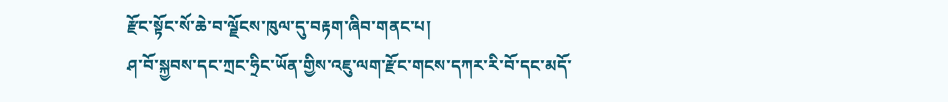རྫོང་སྟོང་སོ་ཆེ་བ་ལྗོངས་ཁུལ་དུ་བརྟག་ཞིབ་གནང་པ།
ཤ་བོ་སྐྱབས་དང་ཀྲང་ཧྲིང་ཡོན་གྱིས་འཇུ་ལག་རྫོང་གངས་དཀར་རི་བོ་དང་མདོ་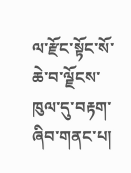ལ་རྫོང་སྟོང་སོ་ཆེ་བ་ལྗོངས་ཁུལ་དུ་བརྟག་ཞིབ་གནང་པ།